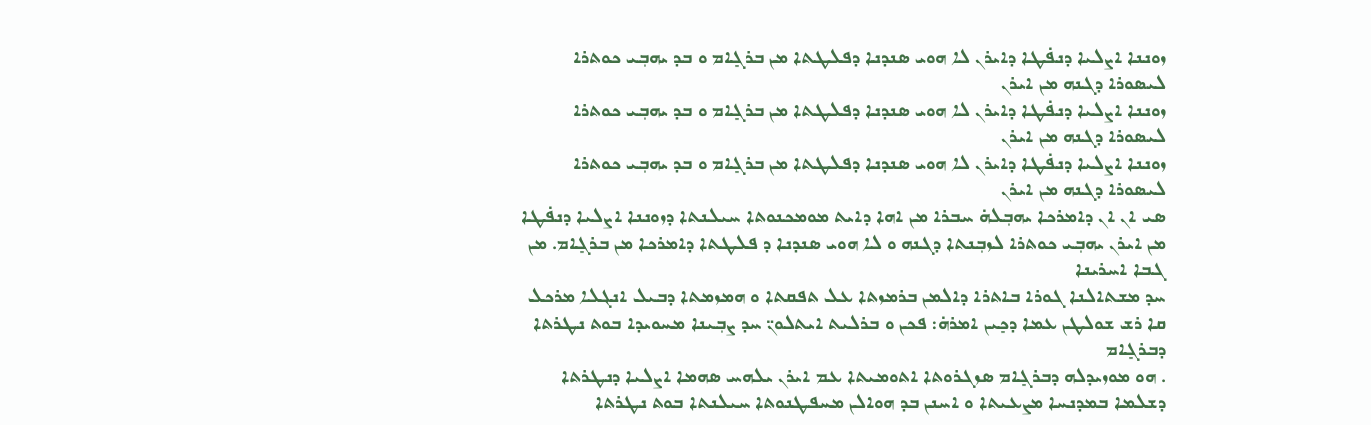ܙܘܢܢܐ ܐܨܠܝܐ ܕܢܦ̇ܛܐ ܕܐܝܪܢ ܠܐ ܗܘܝ ܣܢܕܢܐ ܕܦܠܛܬܐ ܡܢ ܒܪܓܻܐܡ ܘ ܒܕ ܝܗܒܼܝ ܟܘܬܪܐ ܠܝܣܘܪܐ ܕܓܢܗ ܡܢ ܐܝܪܢ
ܙܘܢܢܐ ܐܨܠܝܐ ܕܢܦ̇ܛܐ ܕܐܝܪܢ ܠܐ ܗܘܝ ܣܢܕܢܐ ܕܦܠܛܬܐ ܡܢ ܒܪܓܻܐܡ ܘ ܒܕ ܝܗܒܼܝ ܟܘܬܪܐ ܠܝܣܘܪܐ ܕܓܢܗ ܡܢ ܐܝܪܢ
ܙܘܢܢܐ ܐܨܠܝܐ ܕܢܦ̇ܛܐ ܕܐܝܪܢ ܠܐ ܗܘܝ ܣܢܕܢܐ ܕܦܠܛܬܐ ܡܢ ܒܪܓܻܐܡ ܘ ܒܕ ܝܗܒܼܝ ܟܘܬܪܐ ܠܝܣܘܪܐ ܕܓܢܗ ܡܢ ܐܝܪܢ
ܣܝ ܐܢ ܐܢ ܕܐܡܪܟܐ ܝܗܒܼܠܗ̇ ܚܒܪܐ ܡܢ ܐܗܐ ܕܐܝܬ ܡܘܡܟܢܘܬܐ ܚܝܠܢܬܐ ܕܙܘܢܢܐ ܐܨܠܝܐ ܕܢܦ̇ܛܐ ܡܢ ܐܝܪܢ ܝܗܒܼܝ ܟܘܬܪܐ ܠܙܒܼܢܬܐ ܕܓܢܗ ܘ ܠܐ ܗܘܝ ܣܢܕܢܐ ܕ ܦܠܛܬܐ ܕܐܡܪܟܐ ܡܢ ܒܪܓܻܐܡ. ܡܢ ܓܒܐ ܐܚܪܝܢܐ
ܚܕ ܡܫܬܐܠܢܐ ܓܘܪܐ ܒܐܬܪܐ ܕܐܠܡܢ ܒܪܡܙܬܐ ܥܠ ܬܦܩܬܐ ܘ ܗܡܙܡܬܐ ܕܒܝܠ ܐܢܓܠܐ ܡܪܟܠ ܩܐ ܪܫ ܫܘܠܛܢ ܥܡܐ ܕܟܻܝܢ ܐܡܪܗ̇: ܦܟܢ ܘ ܒܪܠܝܬ ܐܝܬܠܘܢ̈ ܚܕ ܨܒܼܝܢܐ ܡܚܘܝܕܐ ܒܘܬ ܢܛܪܬܐ ܕܒܪܓܻܐܡ
. ܗܘ ܡܘܙܝܕܠܗ ܕܒܪܓܻܐܡ ܣܙܓܪܘܬܐ ܐܬܘܡܝܬܐ ܥܡ ܐܝܪܢ ܝܠܗܚ ܣܗܡܐ ܐܨܠܝܐ ܕܢܛܪܬܐ ܕܫܠܡܐ ܒܡܕܢܚܐ ܡܨܥܝܬܐ ܘ ܐܚܢܢ ܒܕ ܗܘܐܠܢ ܡܚܦܛܢܘܬܐ ܚܝܠܢܬܐ ܒܘܬ ܢܛܪܬܐ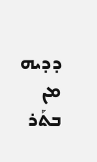ܕܕܝܗ ܡܢ ܒܬܰܪ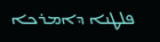ܦܠܛܢܐ ܕܐܡܪܟܐ